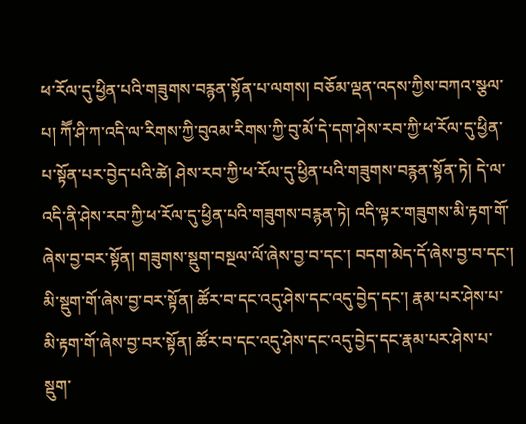ཕ་རོལ་དུ་ཕྱིན་པའི་གཟུགས་བརྙན་སྟོན་པ་ལགས། བཅོམ་ལྡན་འདས་ཀྱིས་བཀའ་སྩལ་པ། ཀཽ་ཤི་ཀ་འདི་ལ་རིགས་ཀྱི་བུའམ་རིགས་ཀྱི་བུ་མོ་དེ་དག་ཤེས་རབ་ཀྱི་ཕ་རོལ་དུ་ཕྱིན་པ་སྟོན་པར་བྱེད་པའི་ཚེ། ཤེས་རབ་ཀྱི་ཕ་རོལ་དུ་ཕྱིན་པའི་གཟུགས་བརྙན་སྟོན་ཏེ། དེ་ལ་འདི་ནི་ཤེས་རབ་ཀྱི་ཕ་རོལ་དུ་ཕྱིན་པའི་གཟུགས་བརྙན་ཏེ། འདི་ལྟར་གཟུགས་མི་རྟག་གོ་ཞེས་བྱ་བར་སྟོན། གཟུགས་སྡུག་བསྔལ་ལོ་ཞེས་བྱ་བ་དང་། བདག་མེད་དོ་ཞེས་བྱ་བ་དང་། མི་སྡུག་གོ་ཞེས་བྱ་བར་སྟོན། ཚོར་བ་དང་འདུ་ཤེས་དང་འདུ་བྱེད་དང་། རྣམ་པར་ཤེས་པ་མི་རྟག་གོ་ཞེས་བྱ་བར་སྟོན། ཚོར་བ་དང་འདུ་ཤེས་དང་འདུ་བྱེད་དང་རྣམ་པར་ཤེས་པ་སྡུག་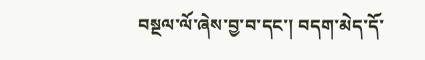བསྔལ་ལོ་ཞེས་བྱ་བ་དང་། བདག་མེད་དོ་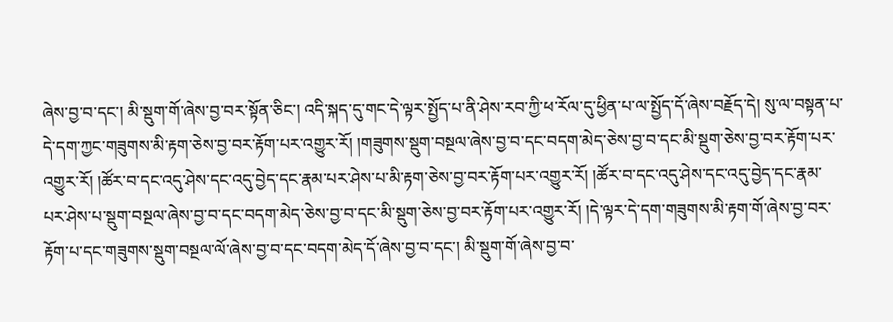ཞེས་བྱ་བ་དང་། མི་སྡུག་གོ་ཞེས་བྱ་བར་སྟོན་ཅིང་། འདི་སྐད་དུ་གང་དེ་ལྟར་སྤྱོད་པ་ནི་ཤེས་རབ་ཀྱི་ཕ་རོལ་དུ་ཕྱིན་པ་ལ་སྤྱོད་དོ་ཞེས་བརྗོད་དེ། སུ་ལ་བསྟན་པ་དེ་དག་ཀྱང་གཟུགས་མི་རྟག་ཅེས་བྱ་བར་རྟོག་པར་འགྱུར་རོ། །གཟུགས་སྡུག་བསྔལ་ཞེས་བྱ་བ་དང་བདག་མེད་ཅེས་བྱ་བ་དང་མི་སྡུག་ཅེས་བྱ་བར་རྟོག་པར་འགྱུར་རོ། །ཚོར་བ་དང་འདུ་ཤེས་དང་འདུ་བྱེད་དང་རྣམ་པར་ཤེས་པ་མི་རྟག་ཅེས་བྱ་བར་རྟོག་པར་འགྱུར་རོ། །ཚོར་བ་དང་འདུ་ཤེས་དང་འདུ་བྱེད་དང་རྣམ་པར་ཤེས་པ་སྡུག་བསྔལ་ཞེས་བྱ་བ་དང་བདག་མེད་ཅེས་བྱ་བ་དང་མི་སྡུག་ཅེས་བྱ་བར་རྟོག་པར་འགྱུར་རོ། །དེ་ལྟར་དེ་དག་གཟུགས་མི་རྟག་གོ་ཞེས་བྱ་བར་རྟོག་པ་དང་གཟུགས་སྡུག་བསྔལ་ལོ་ཞེས་བྱ་བ་དང་བདག་མེད་དོ་ཞེས་བྱ་བ་དང་། མི་སྡུག་གོ་ཞེས་བྱ་བ་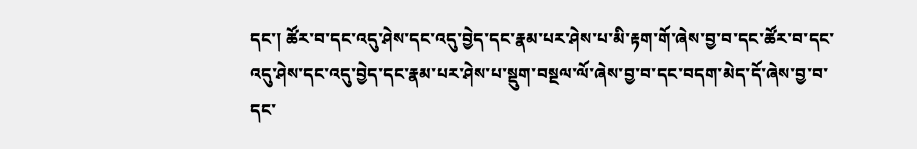དང་། ཚོར་བ་དང་འདུ་ཤེས་དང་འདུ་བྱེད་དང་རྣམ་པར་ཤེས་པ་མི་རྟག་གོ་ཞེས་བྱ་བ་དང་ཚོར་བ་དང་འདུ་ཤེས་དང་འདུ་བྱེད་དང་རྣམ་པར་ཤེས་པ་སྡུག་བསྔལ་ལོ་ཞེས་བྱ་བ་དང་བདག་མེད་དོ་ཞེས་བྱ་བ་དང་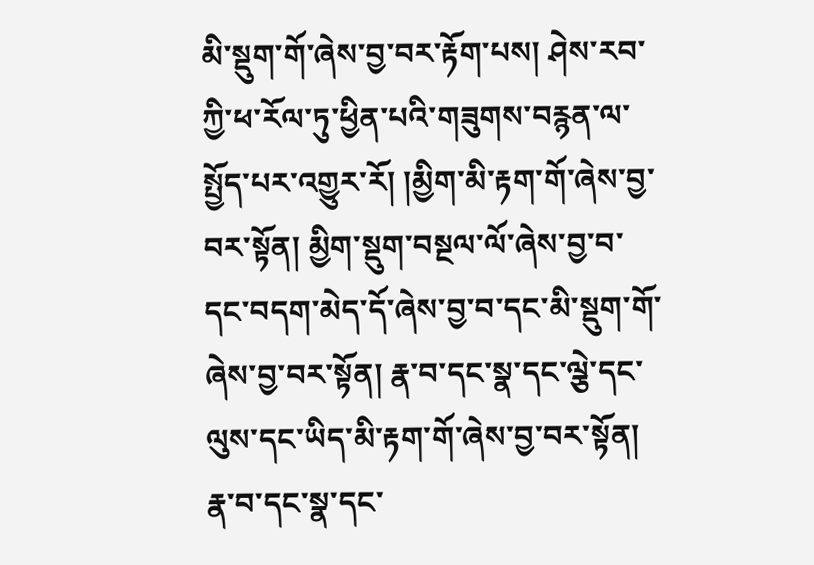མི་སྡུག་གོ་ཞེས་བྱ་བར་རྟོག་པས། ཤེས་རབ་ཀྱི་ཕ་རོལ་ཏུ་ཕྱིན་པའི་གཟུགས་བརྙན་ལ་སྤྱོད་པར་འགྱུར་རོ། །མྱིག་མི་རྟག་གོ་ཞེས་བྱ་བར་སྟོན། མྱིག་སྡུག་བསྔལ་ལོ་ཞེས་བྱ་བ་དང་བདག་མེད་དོ་ཞེས་བྱ་བ་དང་མི་སྡུག་གོ་ཞེས་བྱ་བར་སྟོན། རྣ་བ་དང་སྣ་དང་ལྕེ་དང་ལུས་དང་ཡིད་མི་རྟག་གོ་ཞེས་བྱ་བར་སྟོན། རྣ་བ་དང་སྣ་དང་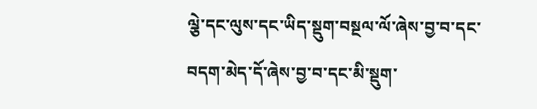ལྕེ་དང་ལུས་དང་ཡིད་སྡུག་བསྔལ་ལོ་ཞེས་བྱ་བ་དང་བདག་མེད་དོ་ཞེས་བྱ་བ་དང་མི་སྡུག་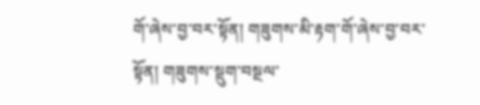གོ་ཞེས་བྱ་བར་སྟོན། གཟུགས་མི་རྟག་གོ་ཞེས་བྱ་བར་སྟོན། གཟུགས་སྡུག་བསྔལ་